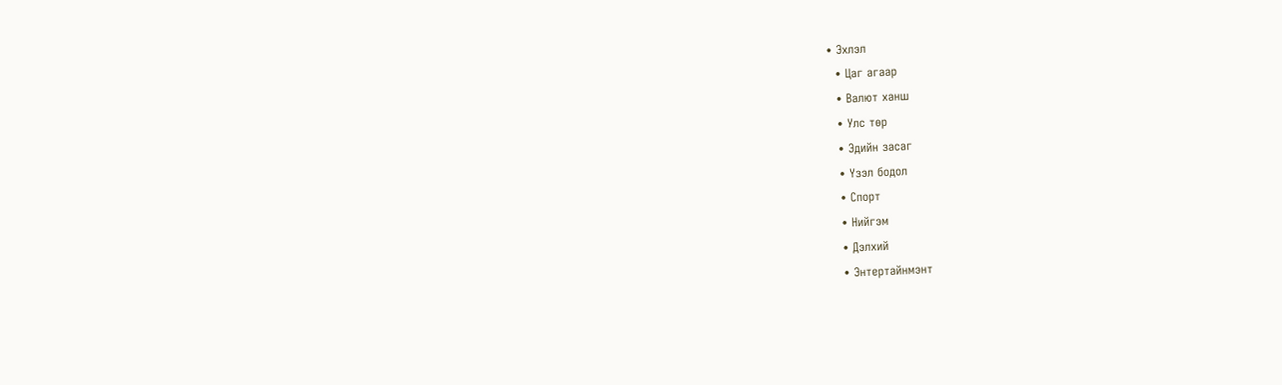• Эхлэл
  • Цаг агаар
  • Валют ханш
  • Улс төр
  • Эдийн засаг
  • Үзэл бодол
  • Спорт
  • Нийгэм
  • Дэлхий
  • Энтертайнмэнт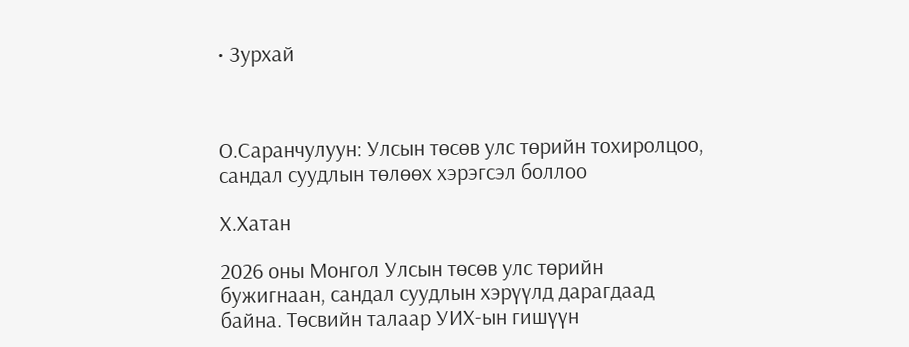• Зурхай



О.Саранчулуун: Улсын төсөв улс төрийн тохиролцоо, сандал суудлын төлөөх хэрэгсэл боллоо

Х.Хатан

2026 оны Монгол Улсын төсөв улс төрийн бужигнаан, сандал суудлын хэрүүлд дарагдаад байна. Төсвийн талаар УИХ-ын гишүүн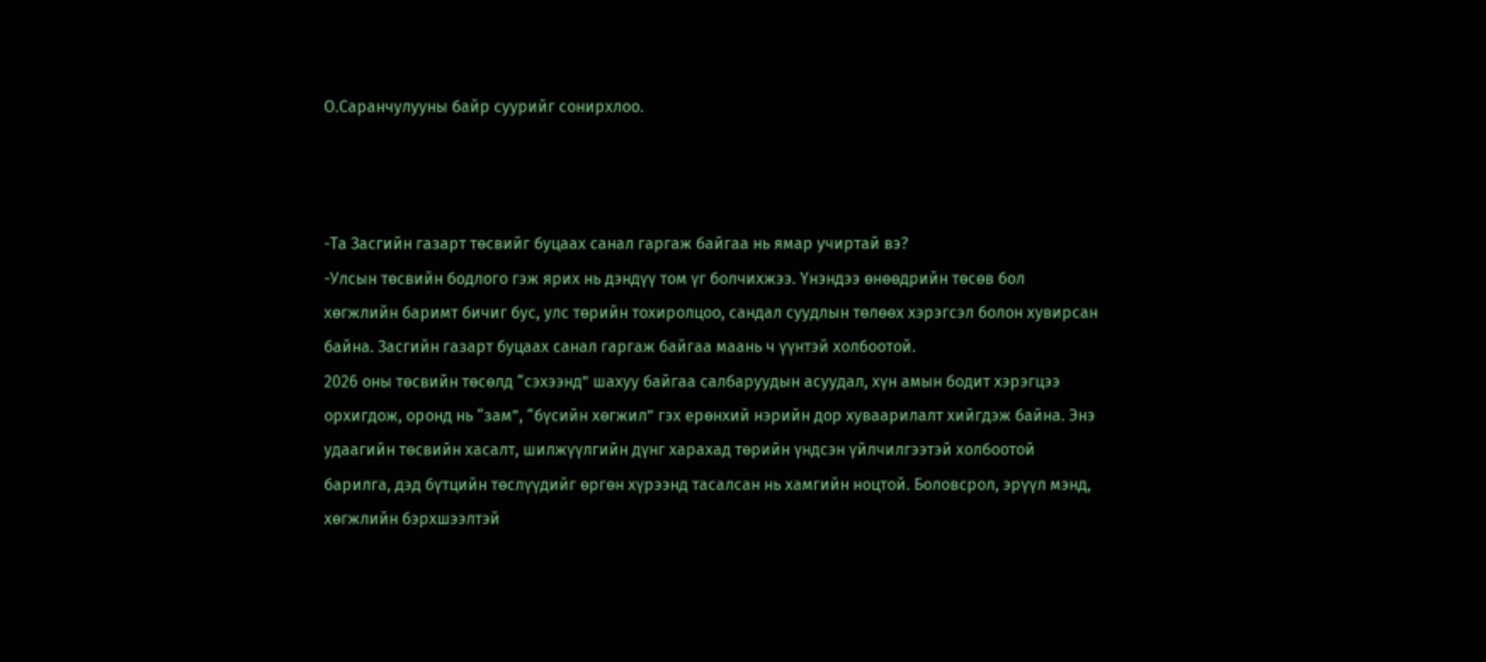О.Саранчулууны байр суурийг сонирхлоо.



-Та Засгийн газарт төсвийг буцаах санал гаргаж байгаа нь ямар учиртай вэ?
-Улсын төсвийн бодлого гэж ярих нь дэндүү том үг болчихжээ. Үнэндээ өнөөдрийн төсөв бол хөгжлийн баримт бичиг бус, улс төрийн тохиролцоо, сандал суудлын төлөөх хэрэгсэл болон хувирсан байна. Засгийн газарт буцаах санал гаргаж байгаа маань ч үүнтэй холбоотой.
2026 оны төсвийн төсөлд “сэхээнд” шахуу байгаа салбаруудын асуудал, хүн амын бодит хэрэгцээ орхигдож, оронд нь “зам”, “бүсийн хөгжил” гэх ерөнхий нэрийн дор хуваарилалт хийгдэж байна. Энэ удаагийн төсвийн хасалт, шилжүүлгийн дүнг харахад төрийн үндсэн үйлчилгээтэй холбоотой барилга, дэд бүтцийн төслүүдийг өргөн хүрээнд тасалсан нь хамгийн ноцтой. Боловсрол, эрүүл мэнд, хөгжлийн бэрхшээлтэй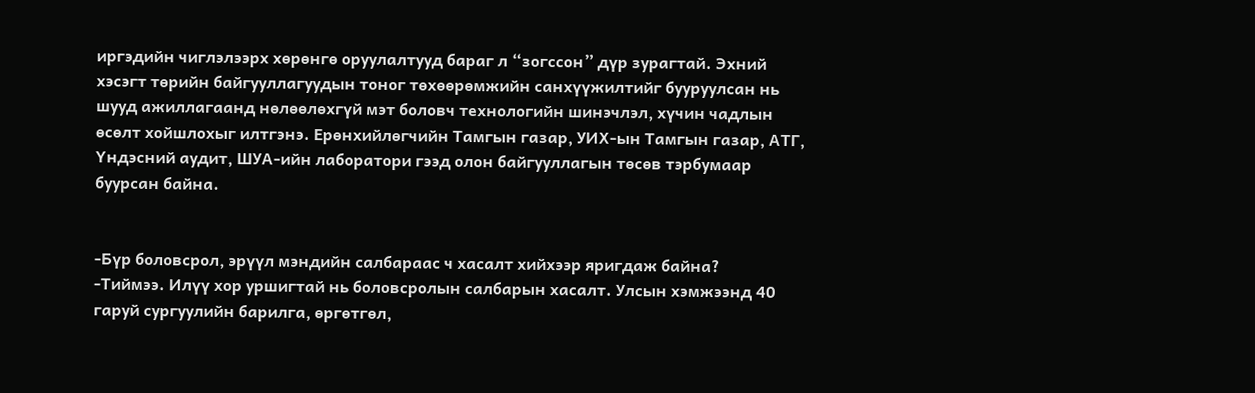иргэдийн чиглэлээрх хөрөнгө оруулалтууд бараг л “зогссон” дүр зурагтай. Эхний хэсэгт төрийн байгууллагуудын тоног төхөөрөмжийн санхүүжилтийг бууруулсан нь шууд ажиллагаанд нөлөөлөхгүй мэт боловч технологийн шинэчлэл, хүчин чадлын өсөлт хойшлохыг илтгэнэ. Ерөнхийлөгчийн Тамгын газар, УИХ-ын Тамгын газар, АТГ, Үндэсний аудит, ШУА-ийн лаборатори гээд олон байгууллагын төсөв тэрбумаар буурсан байна.


-Бүр боловсрол, эрүүл мэндийн салбараас ч хасалт хийхээр яригдаж байна?
-Тиймээ. Илүү хор уршигтай нь боловсролын салбарын хасалт. Улсын хэмжээнд 40 гаруй сургуулийн барилга, өргөтгөл,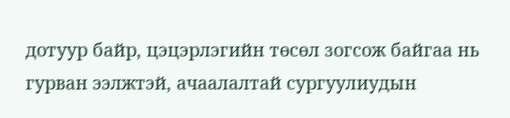дотуур байр, цэцэрлэгийн төсөл зогсож байгаа нь гурван ээлжтэй, ачаалалтай сургуулиудын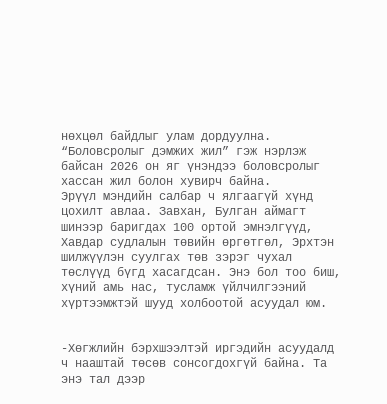нөхцөл байдлыг улам дордуулна. “Боловсролыг дэмжих жил” гэж нэрлэж байсан 2026 он яг үнэндээ боловсролыг хассан жил болон хувирч байна.
Эрүүл мэндийн салбар ч ялгаагүй хүнд цохилт авлаа. Завхан, Булган аймагт шинээр баригдах 100 ортой эмнэлгүүд, Хавдар судлалын төвийн өргөтгөл, Эрхтэн шилжүүлэн суулгах төв зэрэг чухал төслүүд бүгд хасагдсан. Энэ бол тоо биш, хүний амь нас, тусламж үйлчилгээний хүртээмжтэй шууд холбоотой асуудал юм.


-Хөгжлийн бэрхшээлтэй иргэдийн асуудалд ч нааштай төсөв сонсогдохгүй байна. Та энэ тал дээр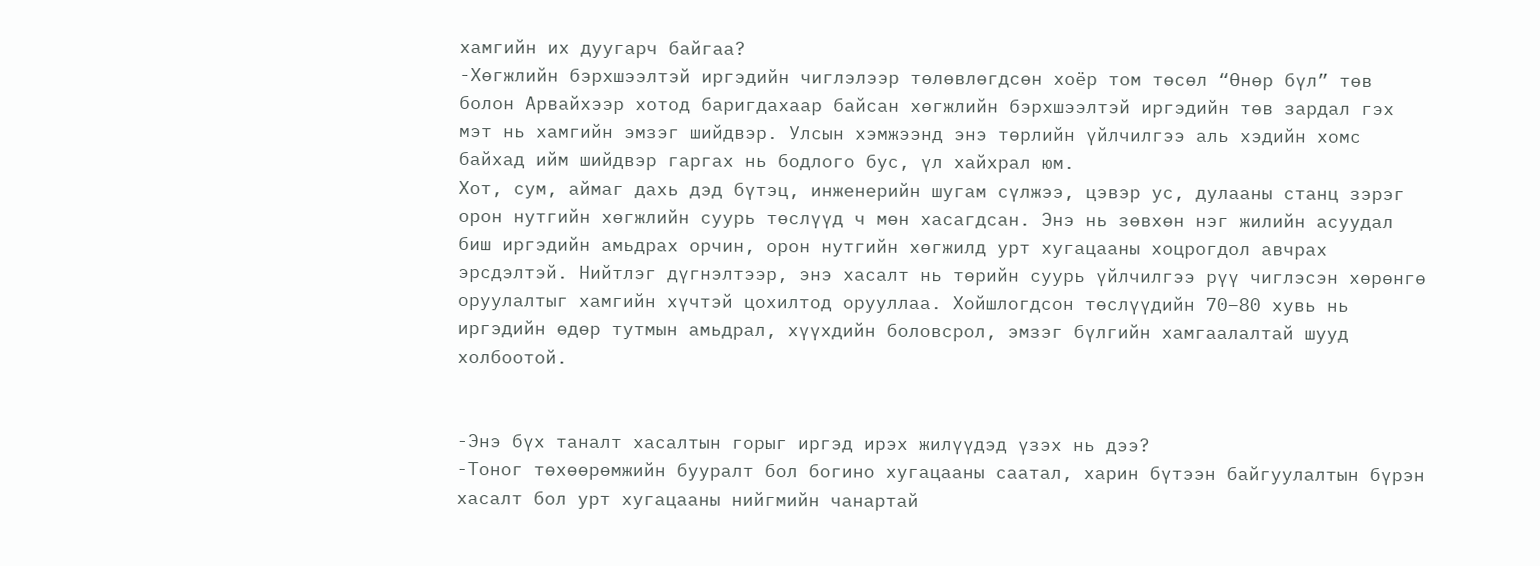хамгийн их дуугарч байгаа?
-Хөгжлийн бэрхшээлтэй иргэдийн чиглэлээр төлөвлөгдсөн хоёр том төсөл “Өнөр бүл” төв болон Арвайхээр хотод баригдахаар байсан хөгжлийн бэрхшээлтэй иргэдийн төв зардал гэх мэт нь хамгийн эмзэг шийдвэр. Улсын хэмжээнд энэ төрлийн үйлчилгээ аль хэдийн хомс байхад ийм шийдвэр гаргах нь бодлого бус, үл хайхрал юм.
Хот, сум, аймаг дахь дэд бүтэц, инженерийн шугам сүлжээ, цэвэр ус, дулааны станц зэрэг орон нутгийн хөгжлийн суурь төслүүд ч мөн хасагдсан. Энэ нь зөвхөн нэг жилийн асуудал биш иргэдийн амьдрах орчин, орон нутгийн хөгжилд урт хугацааны хоцрогдол авчрах эрсдэлтэй. Нийтлэг дүгнэлтээр, энэ хасалт нь төрийн суурь үйлчилгээ рүү чиглэсэн хөрөнгө оруулалтыг хамгийн хүчтэй цохилтод орууллаа. Хойшлогдсон төслүүдийн 70–80 хувь нь иргэдийн өдөр тутмын амьдрал, хүүхдийн боловсрол, эмзэг бүлгийн хамгаалалтай шууд холбоотой.


-Энэ бүх таналт хасалтын горыг иргэд ирэх жилүүдэд үзэх нь дээ?
-Тоног төхөөрөмжийн бууралт бол богино хугацааны саатал, харин бүтээн байгуулалтын бүрэн хасалт бол урт хугацааны нийгмийн чанартай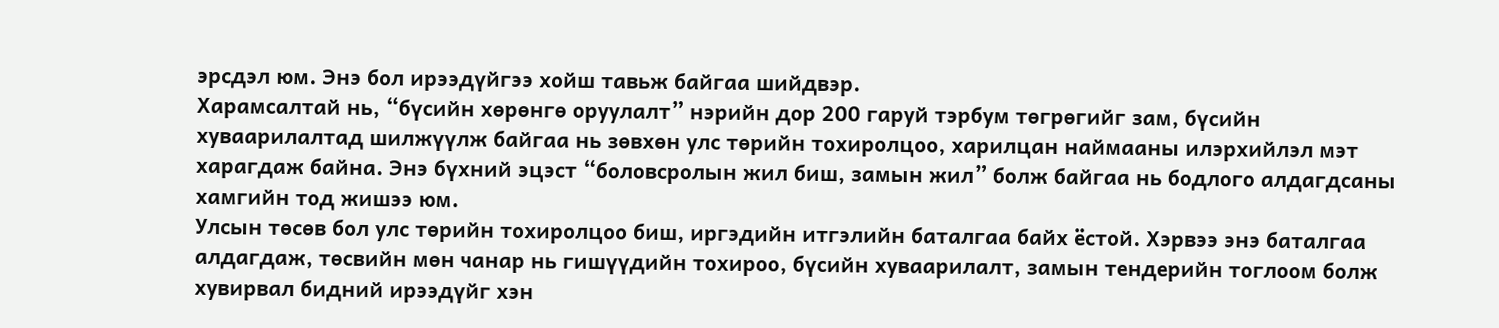эрсдэл юм. Энэ бол ирээдүйгээ хойш тавьж байгаа шийдвэр.
Харамсалтай нь, “бүсийн хөрөнгө оруулалт” нэрийн дор 200 гаруй тэрбум төгрөгийг зам, бүсийн хуваарилалтад шилжүүлж байгаа нь зөвхөн улс төрийн тохиролцоо, харилцан наймааны илэрхийлэл мэт харагдаж байна. Энэ бүхний эцэст “боловсролын жил биш, замын жил” болж байгаа нь бодлого алдагдсаны хамгийн тод жишээ юм.
Улсын төсөв бол улс төрийн тохиролцоо биш, иргэдийн итгэлийн баталгаа байх ёстой. Хэрвээ энэ баталгаа алдагдаж, төсвийн мөн чанар нь гишүүдийн тохироо, бүсийн хуваарилалт, замын тендерийн тоглоом болж хувирвал бидний ирээдүйг хэн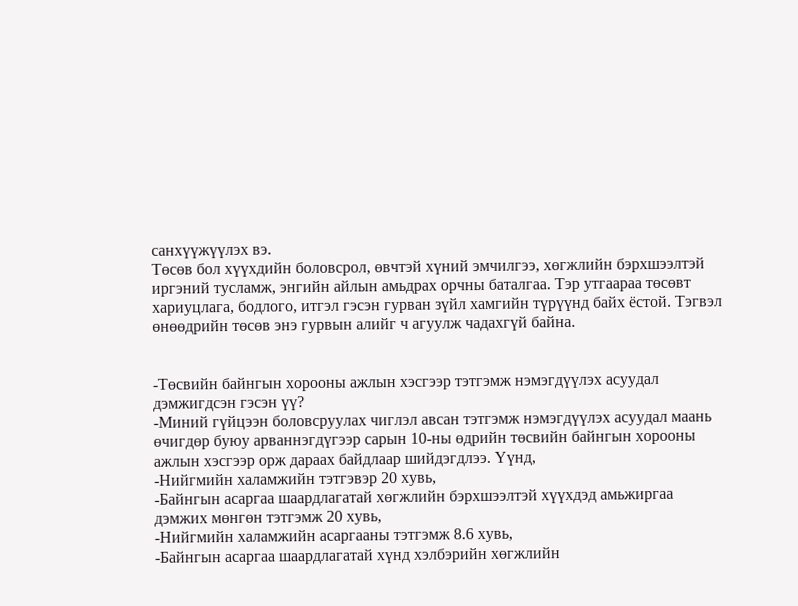санхүүжүүлэх вэ.
Төсөв бол хүүхдийн боловсрол, өвчтэй хүний эмчилгээ, хөгжлийн бэрхшээлтэй иргэний тусламж, энгийн айлын амьдрах орчны баталгаа. Тэр утгаараа төсөвт хариуцлага, бодлого, итгэл гэсэн гурван зүйл хамгийн түрүүнд байх ёстой. Тэгвэл өнөөдрийн төсөв энэ гурвын алийг ч агуулж чадахгүй байна.


-Төсвийн байнгын хорооны ажлын хэсгээр тэтгэмж нэмэгдүүлэх асуудал дэмжигдсэн гэсэн үү?
-Миний гүйцээн боловсруулах чиглэл авсан тэтгэмж нэмэгдүүлэх асуудал маань өчигдөр буюу арваннэгдүгээр сарын 10-ны өдрийн төсвийн байнгын хорооны ажлын хэсгээр орж дараах байдлаар шийдэгдлээ. Үүнд,
-Нийгмийн халамжийн тэтгэвэр 20 хувь,
-Байнгын асаргаа шаардлагатай хөгжлийн бэрхшээлтэй хүүхдэд амьжиргаа дэмжих мөнгөн тэтгэмж 20 хувь,
-Нийгмийн халамжийн асаргааны тэтгэмж 8.6 хувь,
-Байнгын асаргаа шаардлагатай хүнд хэлбэрийн хөгжлийн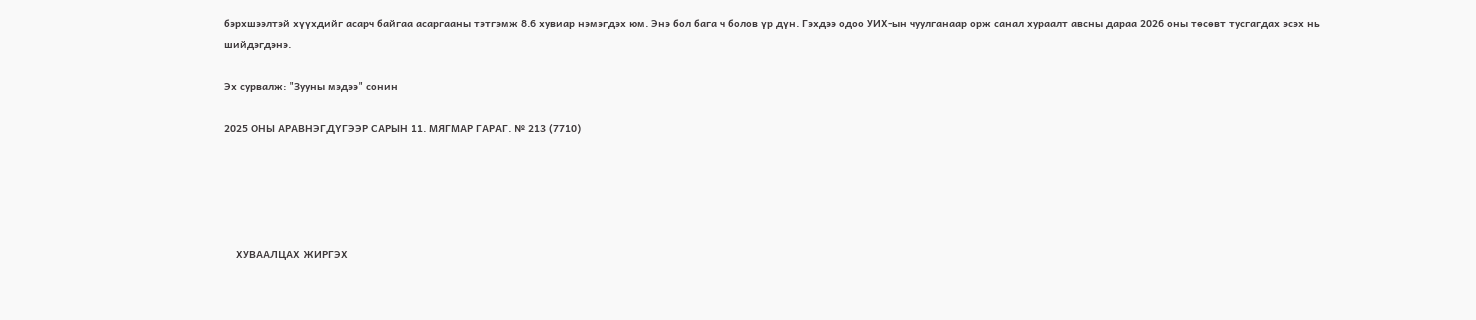бэрхшээлтэй хүүхдийг асарч байгаа асаргааны тэтгэмж 8.6 хувиар нэмэгдэх юм. Энэ бол бага ч болов үр дүн. Гэхдээ одоо УИХ-ын чуулганаар орж санал хураалт авсны дараа 2026 оны төсөвт тусгагдах эсэх нь шийдэгдэнэ.

Эх сурвалж: "Зууны мэдээ" сонин

2025 ОНЫ АРАВНЭГДҮГЭЭР САРЫН 11. МЯГМАР ГАРАГ. № 213 (7710)





    ХУВААЛЦАХ ЖИРГЭХ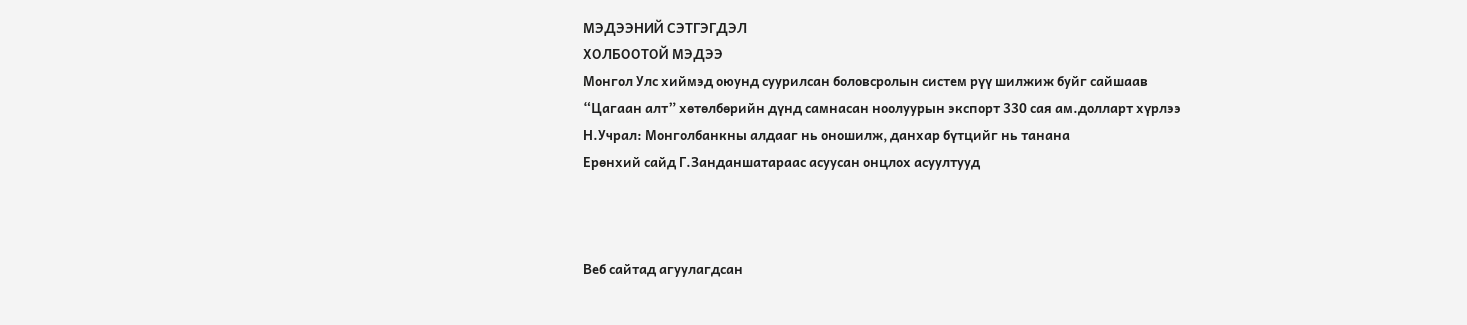МЭДЭЭНИЙ СЭТГЭГДЭЛ
ХОЛБООТОЙ МЭДЭЭ
Монгол Улс хиймэд оюунд суурилсан боловсролын систем рүү шилжиж буйг сайшаав
“Цагаан алт” хөтөлбөрийн дүнд самнасан ноолуурын экспорт 330 сая ам.долларт хүрлээ
Н.Учрал: Монголбанкны алдааг нь оношилж, данхар бүтцийг нь танана
Ерөнхий сайд Г.Занданшатараас асуусан онцлох асуултууд



Веб сайтад агуулагдсан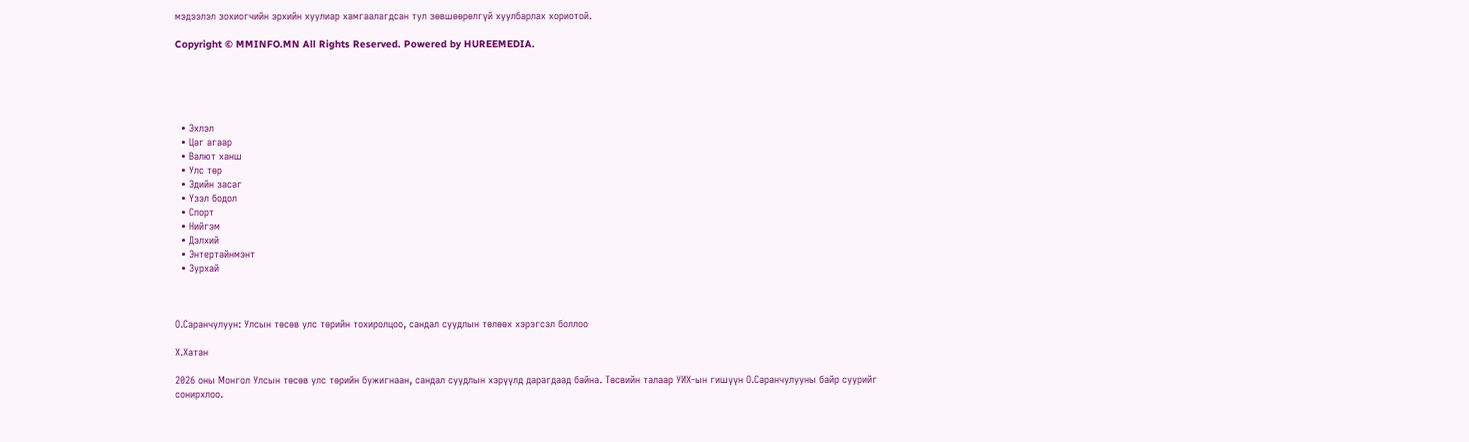мэдээлэл зохиогчийн эрхийн хуулиар хамгаалагдсан тул зөвшөөрөлгүй хуулбарлах хориотой.

Copyright © MMINFO.MN All Rights Reserved. Powered by HUREEMEDIA.





  • Эхлэл
  • Цаг агаар
  • Валют ханш
  • Улс төр
  • Эдийн засаг
  • Үзэл бодол
  • Спорт
  • Нийгэм
  • Дэлхий
  • Энтертайнмэнт
  • Зурхай



О.Саранчулуун: Улсын төсөв улс төрийн тохиролцоо, сандал суудлын төлөөх хэрэгсэл боллоо

Х.Хатан

2026 оны Монгол Улсын төсөв улс төрийн бужигнаан, сандал суудлын хэрүүлд дарагдаад байна. Төсвийн талаар УИХ-ын гишүүн О.Саранчулууны байр суурийг сонирхлоо.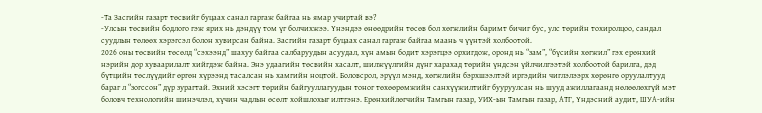-Та Засгийн газарт төсвийг буцаах санал гаргаж байгаа нь ямар учиртай вэ?
-Улсын төсвийн бодлого гэж ярих нь дэндүү том үг болчихжээ. Үнэндээ өнөөдрийн төсөв бол хөгжлийн баримт бичиг бус, улс төрийн тохиролцоо, сандал суудлын төлөөх хэрэгсэл болон хувирсан байна. Засгийн газарт буцаах санал гаргаж байгаа маань ч үүнтэй холбоотой.
2026 оны төсвийн төсөлд “сэхээнд” шахуу байгаа салбаруудын асуудал, хүн амын бодит хэрэгцээ орхигдож, оронд нь “зам”, “бүсийн хөгжил” гэх ерөнхий нэрийн дор хуваарилалт хийгдэж байна. Энэ удаагийн төсвийн хасалт, шилжүүлгийн дүнг харахад төрийн үндсэн үйлчилгээтэй холбоотой барилга, дэд бүтцийн төслүүдийг өргөн хүрээнд тасалсан нь хамгийн ноцтой. Боловсрол, эрүүл мэнд, хөгжлийн бэрхшээлтэй иргэдийн чиглэлээрх хөрөнгө оруулалтууд бараг л “зогссон” дүр зурагтай. Эхний хэсэгт төрийн байгууллагуудын тоног төхөөрөмжийн санхүүжилтийг бууруулсан нь шууд ажиллагаанд нөлөөлөхгүй мэт боловч технологийн шинэчлэл, хүчин чадлын өсөлт хойшлохыг илтгэнэ. Ерөнхийлөгчийн Тамгын газар, УИХ-ын Тамгын газар, АТГ, Үндэсний аудит, ШУА-ийн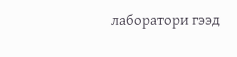лаборатори гээд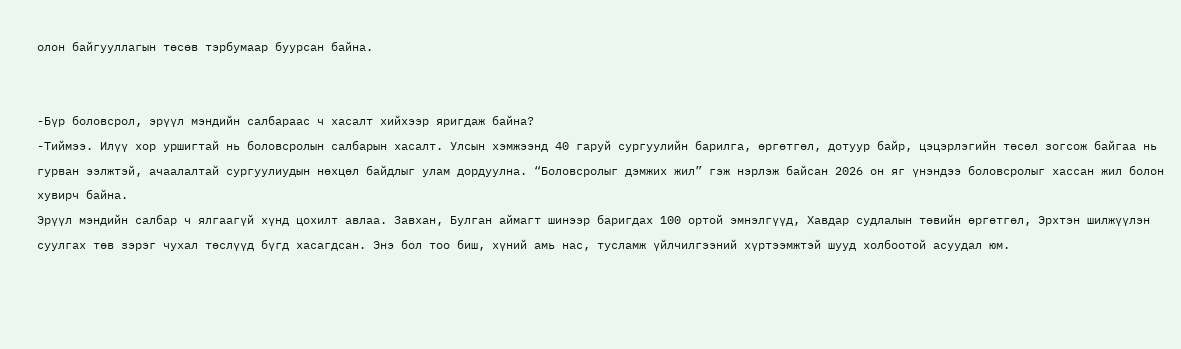олон байгууллагын төсөв тэрбумаар буурсан байна.


-Бүр боловсрол, эрүүл мэндийн салбараас ч хасалт хийхээр яригдаж байна?
-Тиймээ. Илүү хор уршигтай нь боловсролын салбарын хасалт. Улсын хэмжээнд 40 гаруй сургуулийн барилга, өргөтгөл, дотуур байр, цэцэрлэгийн төсөл зогсож байгаа нь гурван ээлжтэй, ачаалалтай сургуулиудын нөхцөл байдлыг улам дордуулна. “Боловсролыг дэмжих жил” гэж нэрлэж байсан 2026 он яг үнэндээ боловсролыг хассан жил болон хувирч байна.
Эрүүл мэндийн салбар ч ялгаагүй хүнд цохилт авлаа. Завхан, Булган аймагт шинээр баригдах 100 ортой эмнэлгүүд, Хавдар судлалын төвийн өргөтгөл, Эрхтэн шилжүүлэн суулгах төв зэрэг чухал төслүүд бүгд хасагдсан. Энэ бол тоо биш, хүний амь нас, тусламж үйлчилгээний хүртээмжтэй шууд холбоотой асуудал юм.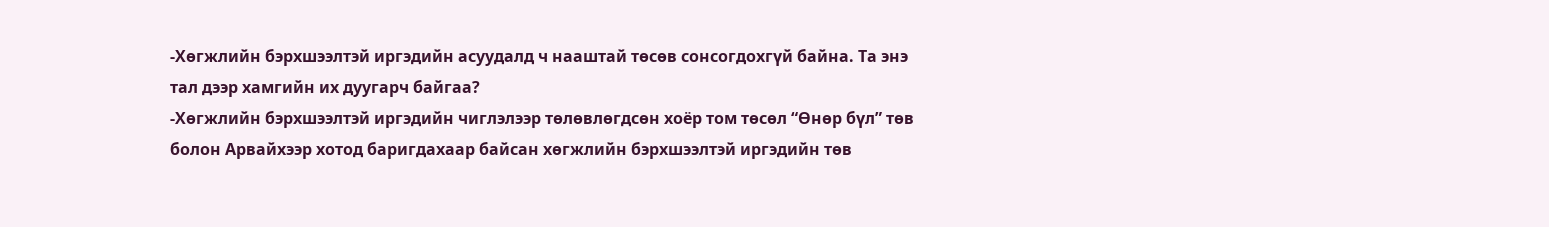-Хөгжлийн бэрхшээлтэй иргэдийн асуудалд ч нааштай төсөв сонсогдохгүй байна. Та энэ тал дээр хамгийн их дуугарч байгаа?
-Хөгжлийн бэрхшээлтэй иргэдийн чиглэлээр төлөвлөгдсөн хоёр том төсөл “Өнөр бүл” төв болон Арвайхээр хотод баригдахаар байсан хөгжлийн бэрхшээлтэй иргэдийн төв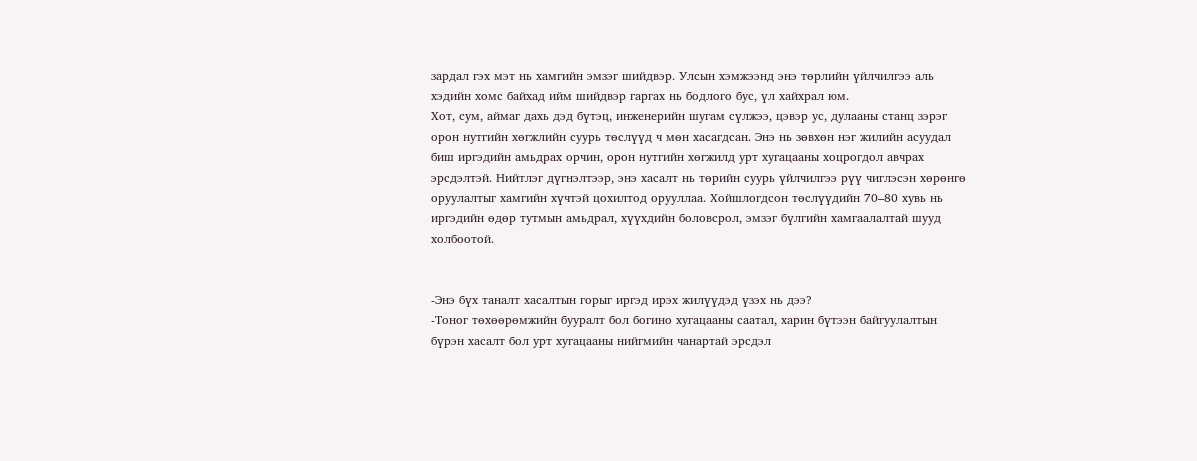зардал гэх мэт нь хамгийн эмзэг шийдвэр. Улсын хэмжээнд энэ төрлийн үйлчилгээ аль хэдийн хомс байхад ийм шийдвэр гаргах нь бодлого бус, үл хайхрал юм.
Хот, сум, аймаг дахь дэд бүтэц, инженерийн шугам сүлжээ, цэвэр ус, дулааны станц зэрэг орон нутгийн хөгжлийн суурь төслүүд ч мөн хасагдсан. Энэ нь зөвхөн нэг жилийн асуудал биш иргэдийн амьдрах орчин, орон нутгийн хөгжилд урт хугацааны хоцрогдол авчрах эрсдэлтэй. Нийтлэг дүгнэлтээр, энэ хасалт нь төрийн суурь үйлчилгээ рүү чиглэсэн хөрөнгө оруулалтыг хамгийн хүчтэй цохилтод орууллаа. Хойшлогдсон төслүүдийн 70–80 хувь нь иргэдийн өдөр тутмын амьдрал, хүүхдийн боловсрол, эмзэг бүлгийн хамгаалалтай шууд холбоотой.


-Энэ бүх таналт хасалтын горыг иргэд ирэх жилүүдэд үзэх нь дээ?
-Тоног төхөөрөмжийн бууралт бол богино хугацааны саатал, харин бүтээн байгуулалтын бүрэн хасалт бол урт хугацааны нийгмийн чанартай эрсдэл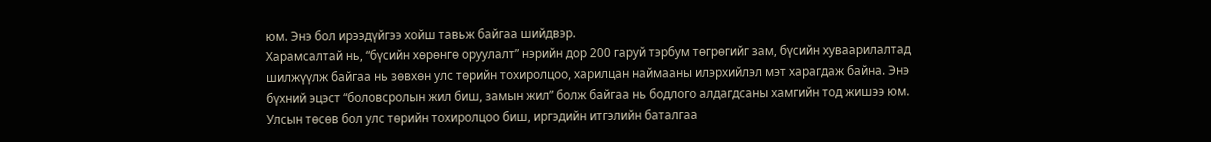юм. Энэ бол ирээдүйгээ хойш тавьж байгаа шийдвэр.
Харамсалтай нь, “бүсийн хөрөнгө оруулалт” нэрийн дор 200 гаруй тэрбум төгрөгийг зам, бүсийн хуваарилалтад шилжүүлж байгаа нь зөвхөн улс төрийн тохиролцоо, харилцан наймааны илэрхийлэл мэт харагдаж байна. Энэ бүхний эцэст “боловсролын жил биш, замын жил” болж байгаа нь бодлого алдагдсаны хамгийн тод жишээ юм.
Улсын төсөв бол улс төрийн тохиролцоо биш, иргэдийн итгэлийн баталгаа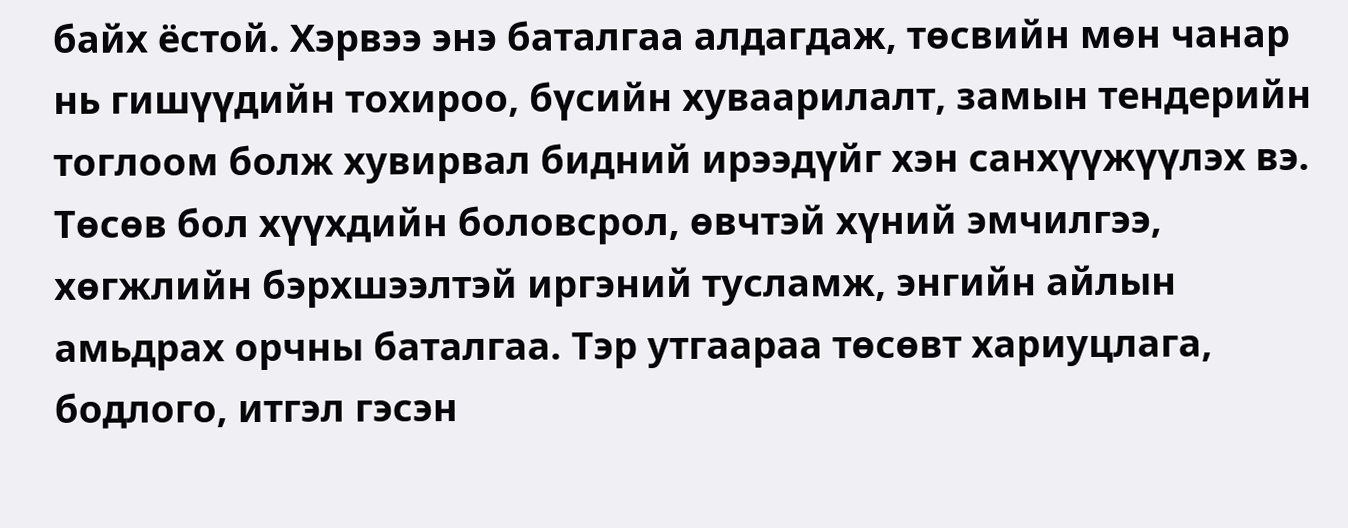байх ёстой. Хэрвээ энэ баталгаа алдагдаж, төсвийн мөн чанар нь гишүүдийн тохироо, бүсийн хуваарилалт, замын тендерийн тоглоом болж хувирвал бидний ирээдүйг хэн санхүүжүүлэх вэ.
Төсөв бол хүүхдийн боловсрол, өвчтэй хүний эмчилгээ, хөгжлийн бэрхшээлтэй иргэний тусламж, энгийн айлын амьдрах орчны баталгаа. Тэр утгаараа төсөвт хариуцлага, бодлого, итгэл гэсэн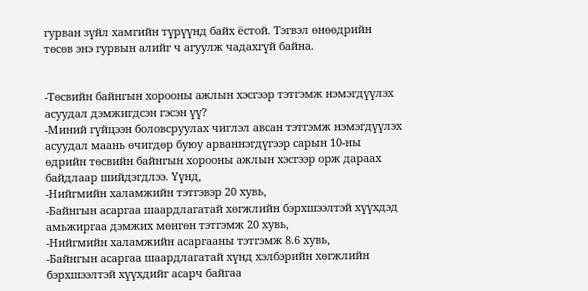гурван зүйл хамгийн түрүүнд байх ёстой. Тэгвэл өнөөдрийн төсөв энэ гурвын алийг ч агуулж чадахгүй байна.


-Төсвийн байнгын хорооны ажлын хэсгээр тэтгэмж нэмэгдүүлэх асуудал дэмжигдсэн гэсэн үү?
-Миний гүйцээн боловсруулах чиглэл авсан тэтгэмж нэмэгдүүлэх асуудал маань өчигдөр буюу арваннэгдүгээр сарын 10-ны өдрийн төсвийн байнгын хорооны ажлын хэсгээр орж дараах байдлаар шийдэгдлээ. Үүнд,
-Нийгмийн халамжийн тэтгэвэр 20 хувь,
-Байнгын асаргаа шаардлагатай хөгжлийн бэрхшээлтэй хүүхдэд амьжиргаа дэмжих мөнгөн тэтгэмж 20 хувь,
-Нийгмийн халамжийн асаргааны тэтгэмж 8.6 хувь,
-Байнгын асаргаа шаардлагатай хүнд хэлбэрийн хөгжлийн бэрхшээлтэй хүүхдийг асарч байгаа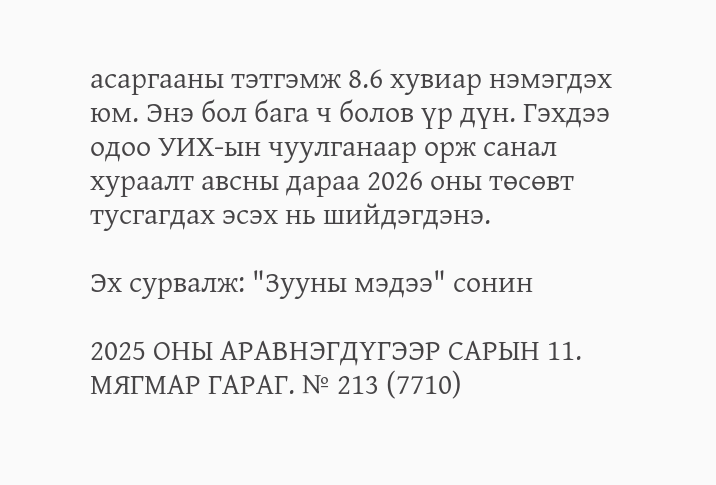асаргааны тэтгэмж 8.6 хувиар нэмэгдэх юм. Энэ бол бага ч болов үр дүн. Гэхдээ одоо УИХ-ын чуулганаар орж санал хураалт авсны дараа 2026 оны төсөвт тусгагдах эсэх нь шийдэгдэнэ.

Эх сурвалж: "Зууны мэдээ" сонин

2025 ОНЫ АРАВНЭГДҮГЭЭР САРЫН 11. МЯГМАР ГАРАГ. № 213 (7710)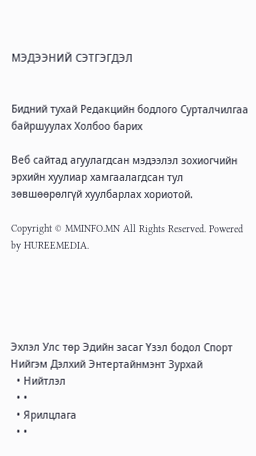МЭДЭЭНИЙ СЭТГЭГДЭЛ


Бидний тухай Редакцийн бодлого Сурталчилгаа байршуулах Холбоо барих

Веб сайтад агуулагдсан мэдээлэл зохиогчийн эрхийн хуулиар хамгаалагдсан тул зөвшөөрөлгүй хуулбарлах хориотой.

Copyright © MMINFO.MN All Rights Reserved. Powered by HUREEMEDIA.





Эхлэл Улс төр Эдийн засаг Үзэл бодол Спорт Нийгэм Дэлхий Энтертайнмэнт Зурхай
  • Нийтлэл
  • •
  • Ярилцлага
  • •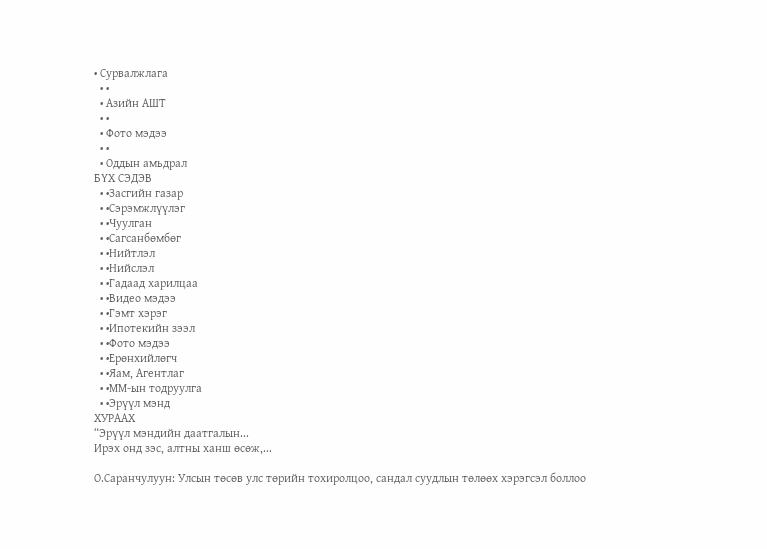• Сурвалжлага
  • •
  • Азийн АШТ
  • •
  • Фото мэдээ
  • •
  • Оддын амьдрал
БҮХ СЭДЭВ
  • •Засгийн газар
  • •Сэрэмжлүүлэг
  • •Чуулган
  • •Сагсанбөмбөг
  • •Нийтлэл
  • •Нийслэл
  • •Гадаад харилцаа
  • •Видео мэдээ
  • •Гэмт хэрэг
  • •Ипотекийн зээл
  • •Фото мэдээ
  • •Ерөнхийлөгч
  • •Яам, Агентлаг
  • •ММ-ын тодруулга
  • •Эрүүл мэнд
ХУРААХ
“Эрүүл мэндийн даатгалын...
Ирэх онд зэс, алтны ханш өсөж,...

О.Саранчулуун: Улсын төсөв улс төрийн тохиролцоо, сандал суудлын төлөөх хэрэгсэл боллоо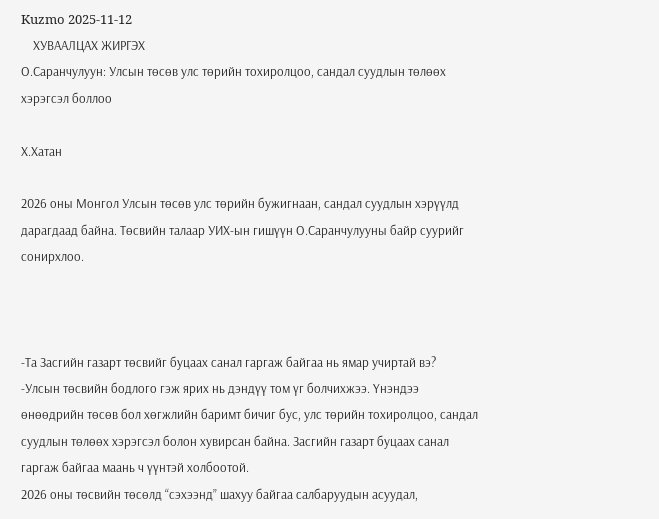Kuzmo 2025-11-12
    ХУВААЛЦАХ ЖИРГЭХ
О.Саранчулуун: Улсын төсөв улс төрийн тохиролцоо, сандал суудлын төлөөх хэрэгсэл боллоо

Х.Хатан

2026 оны Монгол Улсын төсөв улс төрийн бужигнаан, сандал суудлын хэрүүлд дарагдаад байна. Төсвийн талаар УИХ-ын гишүүн О.Саранчулууны байр суурийг сонирхлоо.



-Та Засгийн газарт төсвийг буцаах санал гаргаж байгаа нь ямар учиртай вэ?
-Улсын төсвийн бодлого гэж ярих нь дэндүү том үг болчихжээ. Үнэндээ өнөөдрийн төсөв бол хөгжлийн баримт бичиг бус, улс төрийн тохиролцоо, сандал суудлын төлөөх хэрэгсэл болон хувирсан байна. Засгийн газарт буцаах санал гаргаж байгаа маань ч үүнтэй холбоотой.
2026 оны төсвийн төсөлд “сэхээнд” шахуу байгаа салбаруудын асуудал,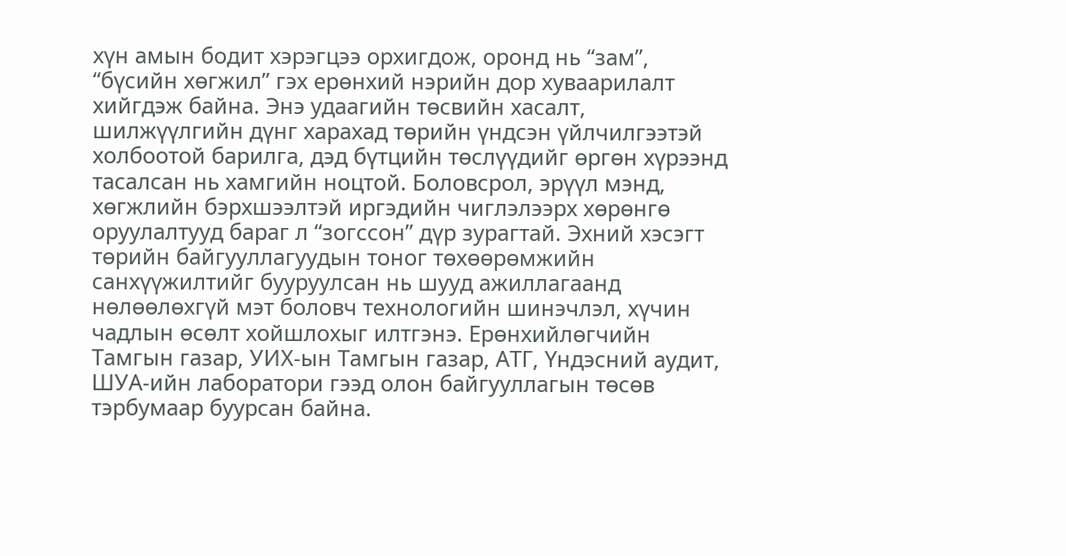хүн амын бодит хэрэгцээ орхигдож, оронд нь “зам”, “бүсийн хөгжил” гэх ерөнхий нэрийн дор хуваарилалт хийгдэж байна. Энэ удаагийн төсвийн хасалт, шилжүүлгийн дүнг харахад төрийн үндсэн үйлчилгээтэй холбоотой барилга, дэд бүтцийн төслүүдийг өргөн хүрээнд тасалсан нь хамгийн ноцтой. Боловсрол, эрүүл мэнд, хөгжлийн бэрхшээлтэй иргэдийн чиглэлээрх хөрөнгө оруулалтууд бараг л “зогссон” дүр зурагтай. Эхний хэсэгт төрийн байгууллагуудын тоног төхөөрөмжийн санхүүжилтийг бууруулсан нь шууд ажиллагаанд нөлөөлөхгүй мэт боловч технологийн шинэчлэл, хүчин чадлын өсөлт хойшлохыг илтгэнэ. Ерөнхийлөгчийн Тамгын газар, УИХ-ын Тамгын газар, АТГ, Үндэсний аудит, ШУА-ийн лаборатори гээд олон байгууллагын төсөв тэрбумаар буурсан байна.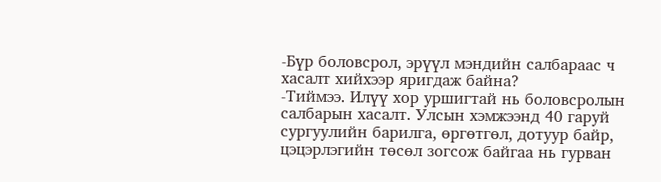-Бүр боловсрол, эрүүл мэндийн салбараас ч хасалт хийхээр яригдаж байна?
-Тиймээ. Илүү хор уршигтай нь боловсролын салбарын хасалт. Улсын хэмжээнд 40 гаруй сургуулийн барилга, өргөтгөл, дотуур байр, цэцэрлэгийн төсөл зогсож байгаа нь гурван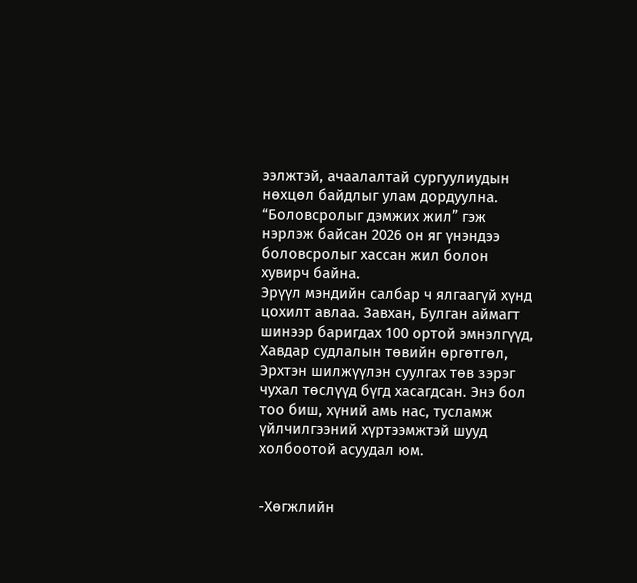ээлжтэй, ачаалалтай сургуулиудын нөхцөл байдлыг улам дордуулна. “Боловсролыг дэмжих жил” гэж нэрлэж байсан 2026 он яг үнэндээ боловсролыг хассан жил болон хувирч байна.
Эрүүл мэндийн салбар ч ялгаагүй хүнд цохилт авлаа. Завхан, Булган аймагт шинээр баригдах 100 ортой эмнэлгүүд, Хавдар судлалын төвийн өргөтгөл, Эрхтэн шилжүүлэн суулгах төв зэрэг чухал төслүүд бүгд хасагдсан. Энэ бол тоо биш, хүний амь нас, тусламж үйлчилгээний хүртээмжтэй шууд холбоотой асуудал юм.


-Хөгжлийн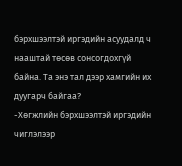бэрхшээлтэй иргэдийн асуудалд ч нааштай төсөв сонсогдохгүй байна. Та энэ тал дээр хамгийн их дуугарч байгаа?
-Хөгжлийн бэрхшээлтэй иргэдийн чиглэлээр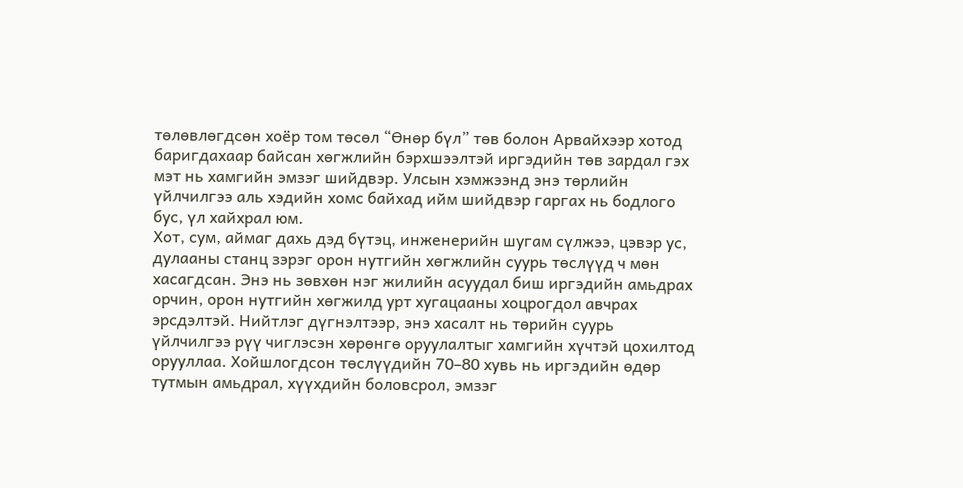төлөвлөгдсөн хоёр том төсөл “Өнөр бүл” төв болон Арвайхээр хотод баригдахаар байсан хөгжлийн бэрхшээлтэй иргэдийн төв зардал гэх мэт нь хамгийн эмзэг шийдвэр. Улсын хэмжээнд энэ төрлийн үйлчилгээ аль хэдийн хомс байхад ийм шийдвэр гаргах нь бодлого бус, үл хайхрал юм.
Хот, сум, аймаг дахь дэд бүтэц, инженерийн шугам сүлжээ, цэвэр ус, дулааны станц зэрэг орон нутгийн хөгжлийн суурь төслүүд ч мөн хасагдсан. Энэ нь зөвхөн нэг жилийн асуудал биш иргэдийн амьдрах орчин, орон нутгийн хөгжилд урт хугацааны хоцрогдол авчрах эрсдэлтэй. Нийтлэг дүгнэлтээр, энэ хасалт нь төрийн суурь үйлчилгээ рүү чиглэсэн хөрөнгө оруулалтыг хамгийн хүчтэй цохилтод орууллаа. Хойшлогдсон төслүүдийн 70–80 хувь нь иргэдийн өдөр тутмын амьдрал, хүүхдийн боловсрол, эмзэг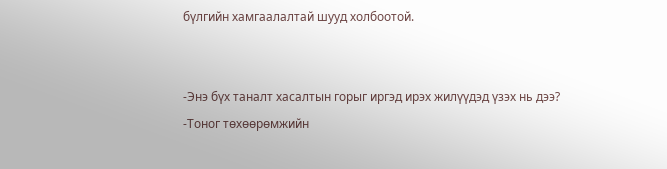бүлгийн хамгаалалтай шууд холбоотой.


-Энэ бүх таналт хасалтын горыг иргэд ирэх жилүүдэд үзэх нь дээ?
-Тоног төхөөрөмжийн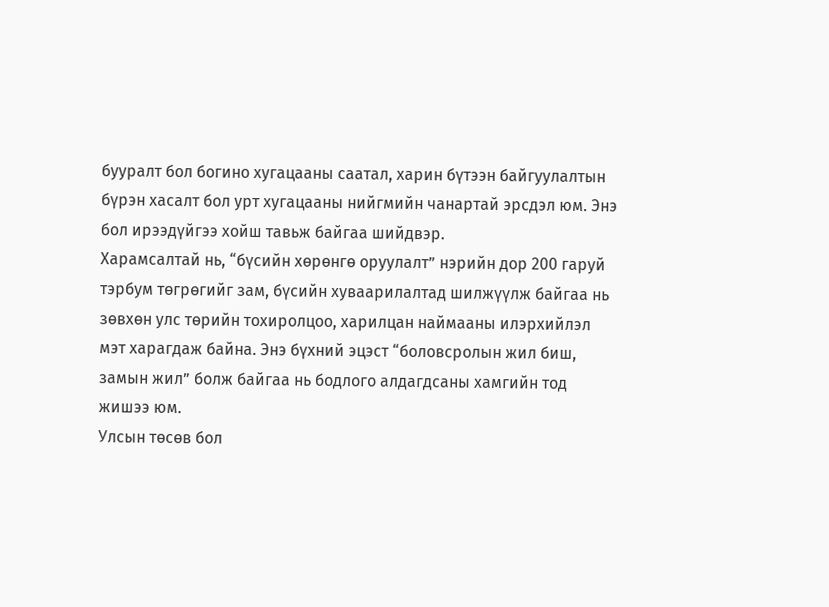бууралт бол богино хугацааны саатал, харин бүтээн байгуулалтын бүрэн хасалт бол урт хугацааны нийгмийн чанартай эрсдэл юм. Энэ бол ирээдүйгээ хойш тавьж байгаа шийдвэр.
Харамсалтай нь, “бүсийн хөрөнгө оруулалт” нэрийн дор 200 гаруй тэрбум төгрөгийг зам, бүсийн хуваарилалтад шилжүүлж байгаа нь зөвхөн улс төрийн тохиролцоо, харилцан наймааны илэрхийлэл мэт харагдаж байна. Энэ бүхний эцэст “боловсролын жил биш, замын жил” болж байгаа нь бодлого алдагдсаны хамгийн тод жишээ юм.
Улсын төсөв бол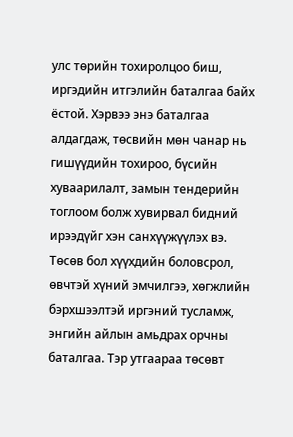улс төрийн тохиролцоо биш, иргэдийн итгэлийн баталгаа байх ёстой. Хэрвээ энэ баталгаа алдагдаж, төсвийн мөн чанар нь гишүүдийн тохироо, бүсийн хуваарилалт, замын тендерийн тоглоом болж хувирвал бидний ирээдүйг хэн санхүүжүүлэх вэ.
Төсөв бол хүүхдийн боловсрол, өвчтэй хүний эмчилгээ, хөгжлийн бэрхшээлтэй иргэний тусламж, энгийн айлын амьдрах орчны баталгаа. Тэр утгаараа төсөвт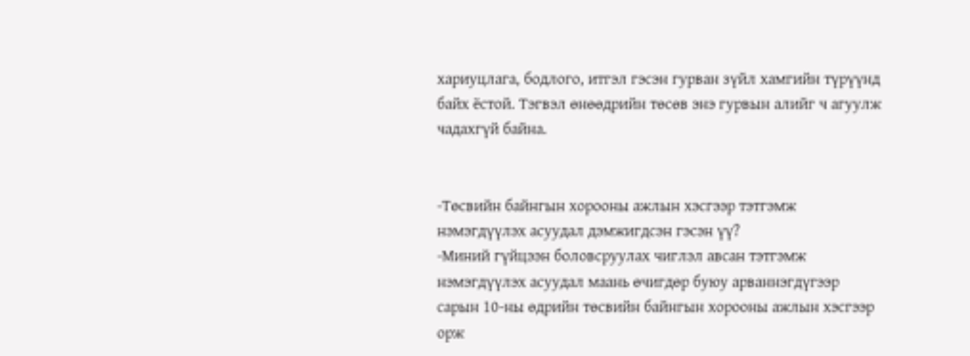хариуцлага, бодлого, итгэл гэсэн гурван зүйл хамгийн түрүүнд байх ёстой. Тэгвэл өнөөдрийн төсөв энэ гурвын алийг ч агуулж чадахгүй байна.


-Төсвийн байнгын хорооны ажлын хэсгээр тэтгэмж нэмэгдүүлэх асуудал дэмжигдсэн гэсэн үү?
-Миний гүйцээн боловсруулах чиглэл авсан тэтгэмж нэмэгдүүлэх асуудал маань өчигдөр буюу арваннэгдүгээр сарын 10-ны өдрийн төсвийн байнгын хорооны ажлын хэсгээр орж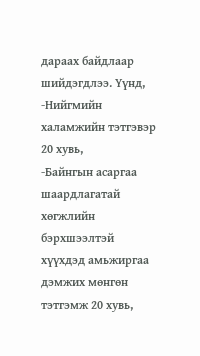дараах байдлаар шийдэгдлээ. Үүнд,
-Нийгмийн халамжийн тэтгэвэр 20 хувь,
-Байнгын асаргаа шаардлагатай хөгжлийн бэрхшээлтэй хүүхдэд амьжиргаа дэмжих мөнгөн тэтгэмж 20 хувь,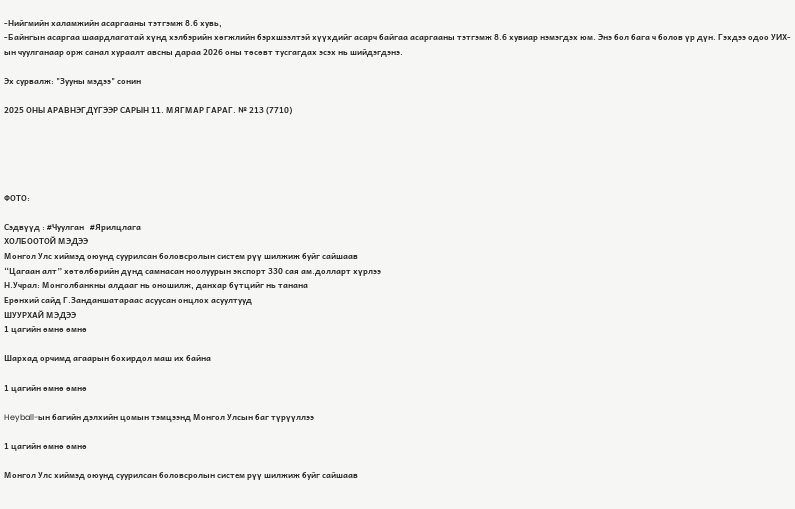-Нийгмийн халамжийн асаргааны тэтгэмж 8.6 хувь,
-Байнгын асаргаа шаардлагатай хүнд хэлбэрийн хөгжлийн бэрхшээлтэй хүүхдийг асарч байгаа асаргааны тэтгэмж 8.6 хувиар нэмэгдэх юм. Энэ бол бага ч болов үр дүн. Гэхдээ одоо УИХ-ын чуулганаар орж санал хураалт авсны дараа 2026 оны төсөвт тусгагдах эсэх нь шийдэгдэнэ.

Эх сурвалж: "Зууны мэдээ" сонин

2025 ОНЫ АРАВНЭГДҮГЭЭР САРЫН 11. МЯГМАР ГАРАГ. № 213 (7710)





ФОТО:

Сэдвүүд : #Чуулган   #Ярилцлага
ХОЛБООТОЙ МЭДЭЭ
Монгол Улс хиймэд оюунд суурилсан боловсролын систем рүү шилжиж буйг сайшаав
“Цагаан алт” хөтөлбөрийн дүнд самнасан ноолуурын экспорт 330 сая ам.долларт хүрлээ
Н.Учрал: Монголбанкны алдааг нь оношилж, данхар бүтцийг нь танана
Ерөнхий сайд Г.Занданшатараас асуусан онцлох асуултууд
ШУУРХАЙ МЭДЭЭ
1 цагийн өмнө өмнө

Шархад орчимд агаарын бохирдол маш их байна

1 цагийн өмнө өмнө

Heyball-ын багийн дэлхийн цомын тэмцээнд Монгол Улсын баг түрүүллээ

1 цагийн өмнө өмнө

Монгол Улс хиймэд оюунд суурилсан боловсролын систем рүү шилжиж буйг сайшаав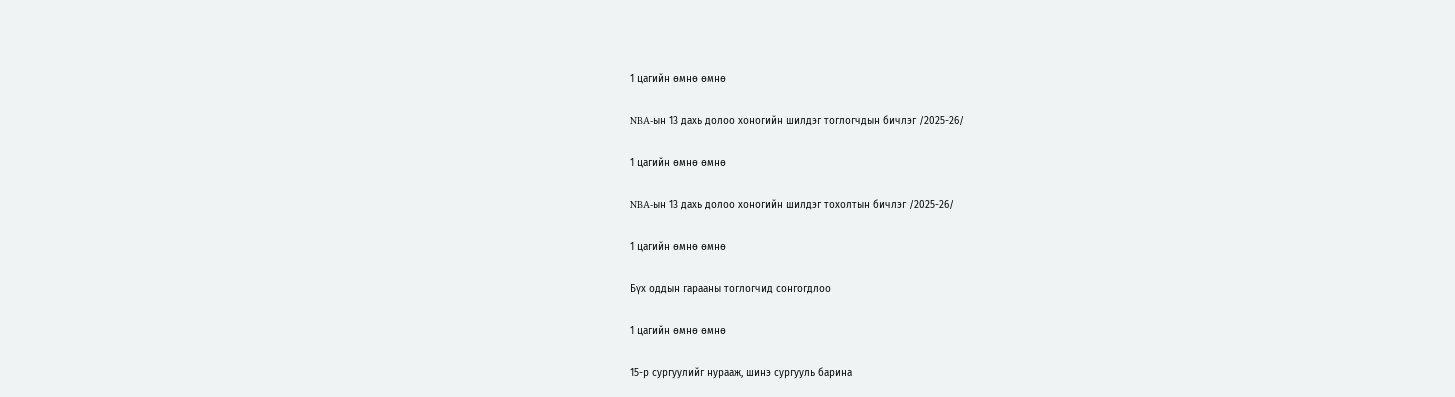1 цагийн өмнө өмнө

NBA-ын 13 дахь долоо хоногийн шилдэг тоглогчдын бичлэг /2025-26/

1 цагийн өмнө өмнө

NBA-ын 13 дахь долоо хоногийн шилдэг тохолтын бичлэг /2025-26/

1 цагийн өмнө өмнө

Бүх оддын гарааны тоглогчид сонгогдлоо

1 цагийн өмнө өмнө

15-р сургуулийг нурааж, шинэ сургууль барина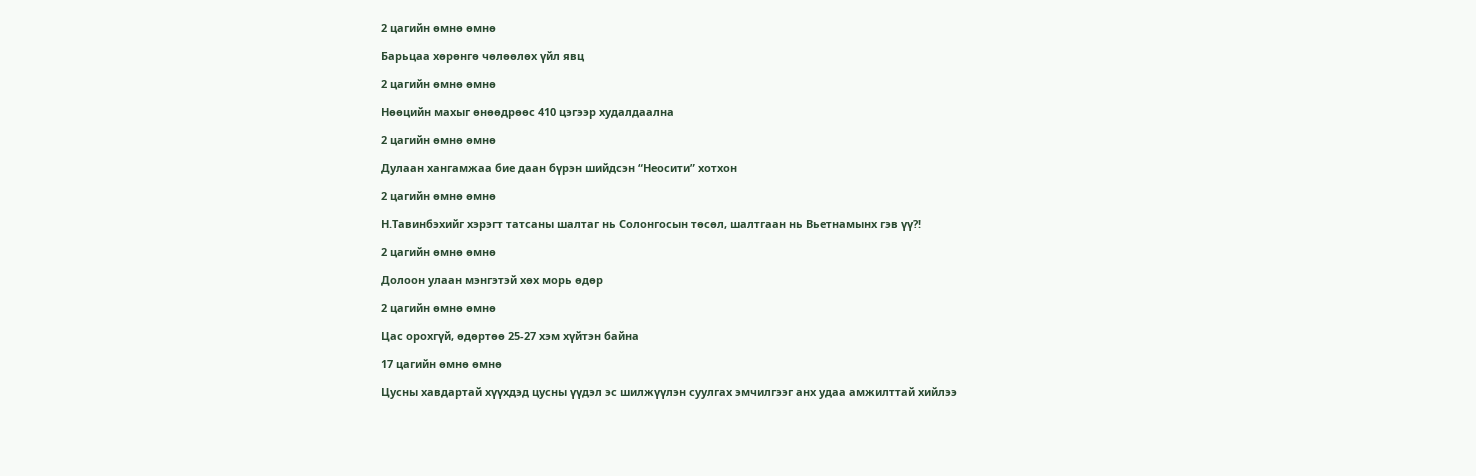2 цагийн өмнө өмнө

Барьцаа хөрөнгө чөлөөлөх үйл явц

2 цагийн өмнө өмнө

Нөөцийн махыг өнөөдрөөс 410 цэгээр худалдаална

2 цагийн өмнө өмнө

Дулаан хангамжаа бие даан бүрэн шийдсэн “Неосити” хотхон

2 цагийн өмнө өмнө

Н.Тавинбэхийг хэрэгт татсаны шалтаг нь Солонгосын төсөл, шалтгаан нь Вьетнамынх гэв үү?!

2 цагийн өмнө өмнө

Долоон улаан мэнгэтэй хөх морь өдөр

2 цагийн өмнө өмнө

Цас орохгүй, өдөртөө 25-27 хэм хүйтэн байна

17 цагийн өмнө өмнө

Цусны хавдартай хүүхдэд цусны үүдэл эс шилжүүлэн суулгах эмчилгээг анх удаа амжилттай хийлээ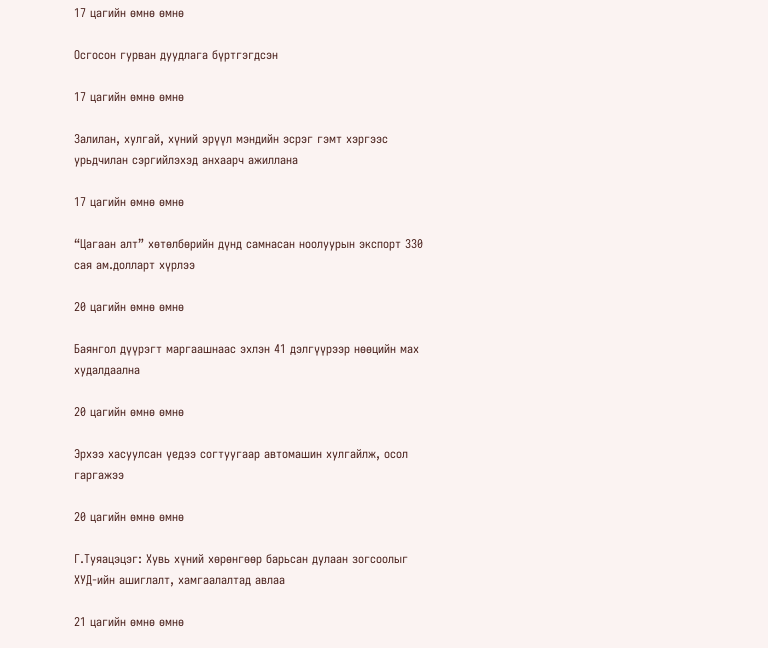17 цагийн өмнө өмнө

Осгосон гурван дуудлага бүртгэгдсэн

17 цагийн өмнө өмнө

Залилан, хулгай, хүний эрүүл мэндийн эсрэг гэмт хэргээс урьдчилан сэргийлэхэд анхаарч ажиллана

17 цагийн өмнө өмнө

“Цагаан алт” хөтөлбөрийн дүнд самнасан ноолуурын экспорт 330 сая ам.долларт хүрлээ

20 цагийн өмнө өмнө

Баянгол дүүрэгт маргаашнаас эхлэн 41 дэлгүүрээр нөөцийн мах худалдаална

20 цагийн өмнө өмнө

Эрхээ хасуулсан үедээ согтуугаар автомашин хулгайлж, осол гаргажээ

20 цагийн өмнө өмнө

Г.Туяацэцэг: Хувь хүний хөрөнгөөр барьсан дулаан зогсоолыг ХУД-ийн ашиглалт, хамгаалалтад авлаа

21 цагийн өмнө өмнө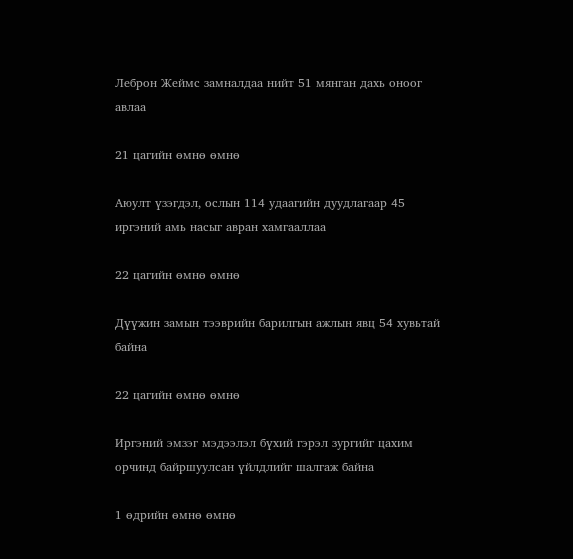Леброн Жеймс замналдаа нийт 51 мянган дахь оноог авлаа

21 цагийн өмнө өмнө

Аюулт үзэгдэл, ослын 114 удаагийн дуудлагаар 45 иргэний амь насыг авран хамгааллаа

22 цагийн өмнө өмнө

Дүүжин замын тээврийн барилгын ажлын явц 54 хувьтай байна

22 цагийн өмнө өмнө

Иргэний эмзэг мэдээлэл бүхий гэрэл зургийг цахим орчинд байршуулсан үйлдлийг шалгаж байна

1 өдрийн өмнө өмнө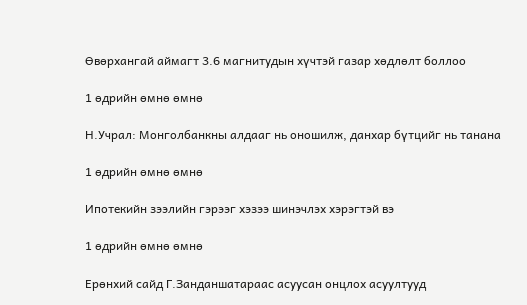Өвөрхангай аймагт 3.6 магнитудын хүчтэй газар хөдлөлт боллоо

1 өдрийн өмнө өмнө

Н.Учрал: Монголбанкны алдааг нь оношилж, данхар бүтцийг нь танана

1 өдрийн өмнө өмнө

Ипотекийн зээлийн гэрээг хэзээ шинэчлэх хэрэгтэй вэ

1 өдрийн өмнө өмнө

Ерөнхий сайд Г.Занданшатараас асуусан онцлох асуултууд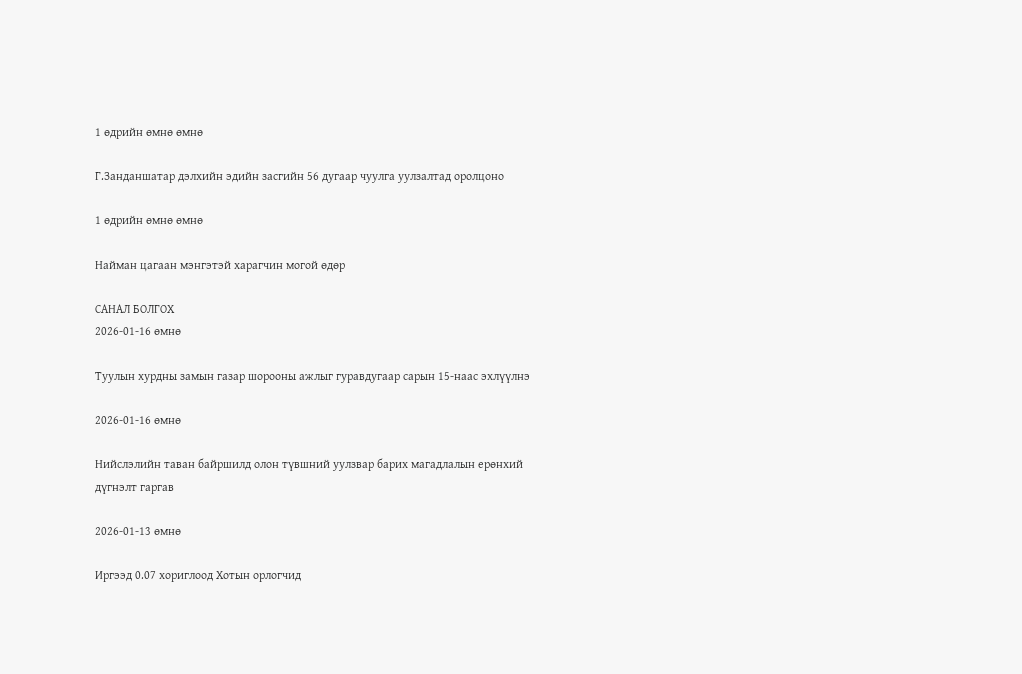1 өдрийн өмнө өмнө

Г.Занданшатар дэлхийн эдийн засгийн 56 дугаар чуулга уулзалтад оролцоно

1 өдрийн өмнө өмнө

Найман цагаан мэнгэтэй харагчин могой өдөр

САНАЛ БОЛГОХ
2026-01-16 өмнө

Туулын хурдны замын газар шорооны ажлыг гуравдугаар сарын 15-наас эхлүүлнэ

2026-01-16 өмнө

Нийслэлийн таван байршилд олон түвшний уулзвар барих магадлалын ерөнхий дүгнэлт гаргав

2026-01-13 өмнө

Иргээд 0.07 хориглоод Хотын орлогчид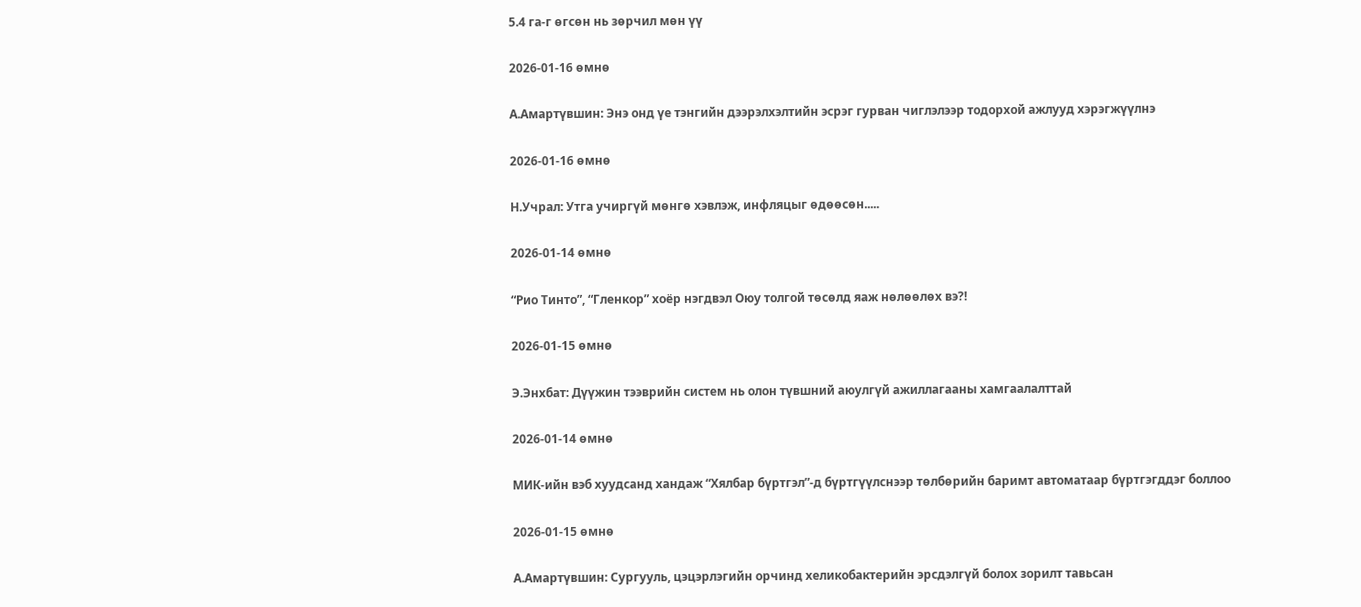5.4 га-г өгсөн нь зөрчил мөн үү

2026-01-16 өмнө

А.Амартүвшин: Энэ онд үе тэнгийн дээрэлхэлтийн эсрэг гурван чиглэлээр тодорхой ажлууд хэрэгжүүлнэ

2026-01-16 өмнө

Н.Учрал: Утга учиргүй мөнгө хэвлэж, инфляцыг өдөөсөн.....

2026-01-14 өмнө

“Рио Тинто”, “Гленкор” хоёр нэгдвэл Оюу толгой төсөлд яаж нөлөөлөх вэ?!

2026-01-15 өмнө

Э.Энхбат: Дүүжин тээврийн систем нь олон түвшний аюулгүй ажиллагааны хамгаалалттай

2026-01-14 өмнө

МИК-ийн вэб хуудсанд хандаж “Хялбар бүртгэл”-д бүртгүүлснээр төлбөрийн баримт автоматаар бүртгэгддэг боллоо

2026-01-15 өмнө

А.Амартүвшин: Сургууль, цэцэрлэгийн орчинд хеликобактерийн эрсдэлгүй болох зорилт тавьсан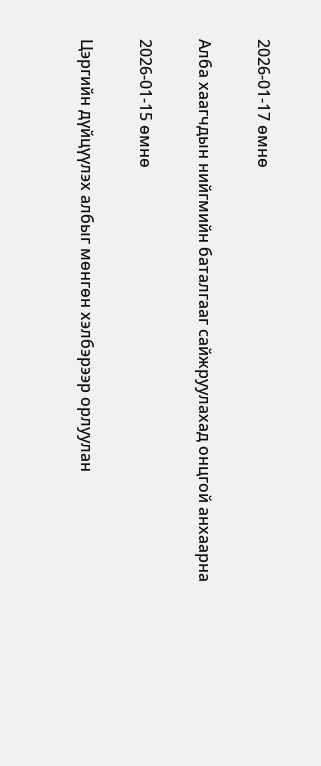2026-01-17 өмнө

Алба хаагчдын нийгмийн баталгааг сайжруулахад онцгой анхаарна

2026-01-15 өмнө

Цэргийн дүйцүүлэх албыг мөнгөн хэлбэрээр орлуулан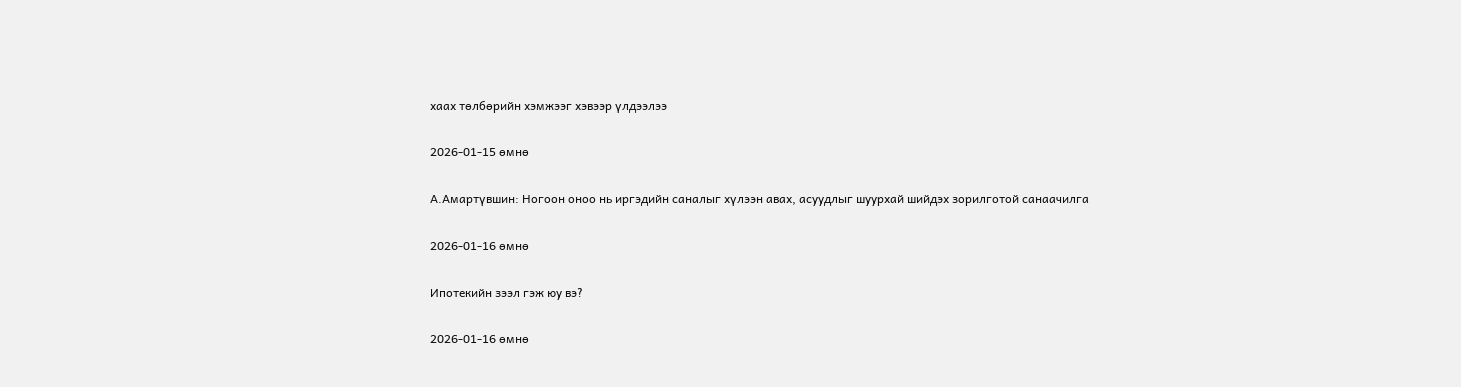хаах төлбөрийн хэмжээг хэвээр үлдээлээ

2026-01-15 өмнө

А.Амартүвшин: Ногоон оноо нь иргэдийн саналыг хүлээн авах, асуудлыг шуурхай шийдэх зорилготой санаачилга

2026-01-16 өмнө

Ипотекийн зээл гэж юу вэ?

2026-01-16 өмнө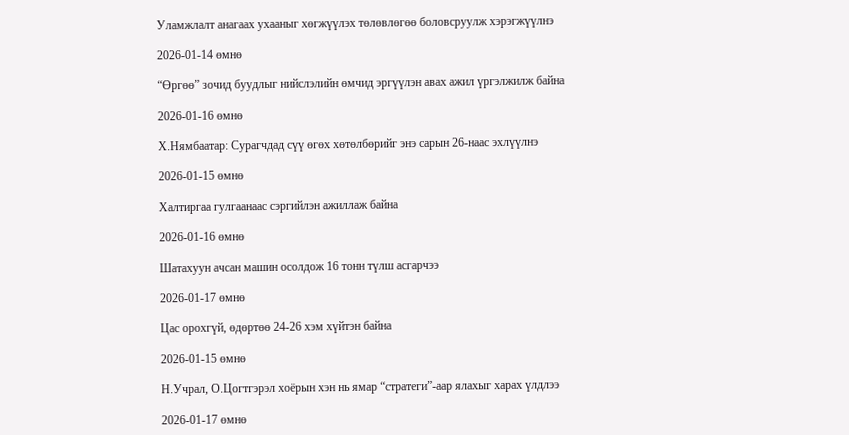Уламжлалт анагаах ухааныг хөгжүүлэх төлөвлөгөө боловсруулж хэрэгжүүлнэ

2026-01-14 өмнө

“Өргөө” зочид буудлыг нийслэлийн өмчид эргүүлэн авах ажил үргэлжилж байна

2026-01-16 өмнө

Х.Нямбаатар: Сурагчдад сүү өгөх хөтөлбөрийг энэ сарын 26-наас эхлүүлнэ

2026-01-15 өмнө

Халтиргаа гулгаанаас сэргийлэн ажиллаж байна

2026-01-16 өмнө

Шатахуун ачсан машин осолдож 16 тонн түлш асгарчээ

2026-01-17 өмнө

Цас орохгүй, өдөртөө 24-26 хэм хүйтэн байна

2026-01-15 өмнө

Н.Учрал, О.Цогтгэрэл хоёрын хэн нь ямар “стратеги”-аар ялахыг харах үлдлээ

2026-01-17 өмнө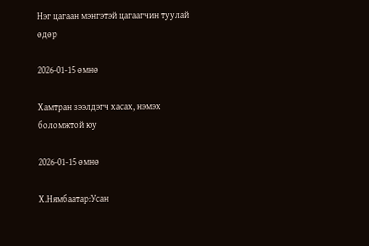Нэг цагаан мэнгэтэй цагаагчин туулай өдөр

2026-01-15 өмнө

Хамтран зээлдэгч хасах, нэмэх боломжтой юу

2026-01-15 өмнө

Х.Нямбаатар:Усан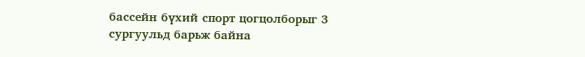бассейн бүхий спорт цогцолборыг 3 сургуульд барьж байна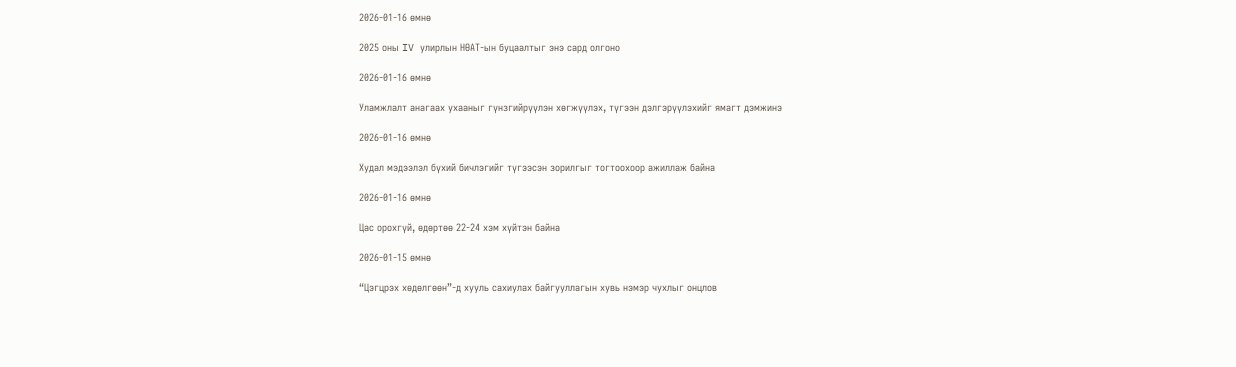2026-01-16 өмнө

2025 оны IV улирлын НӨАТ-ын буцаалтыг энэ сард олгоно

2026-01-16 өмнө

Уламжлалт анагаах ухааныг гүнзгийрүүлэн хөгжүүлэх, түгээн дэлгэрүүлэхийг ямагт дэмжинэ

2026-01-16 өмнө

Худал мэдээлэл бүхий бичлэгийг түгээсэн зорилгыг тогтоохоор ажиллаж байна

2026-01-16 өмнө

Цас орохгүй, өдөртөө 22-24 хэм хүйтэн байна

2026-01-15 өмнө

“Цэгцрэх хөдөлгөөн”-д хууль сахиулах байгууллагын хувь нэмэр чухлыг онцлов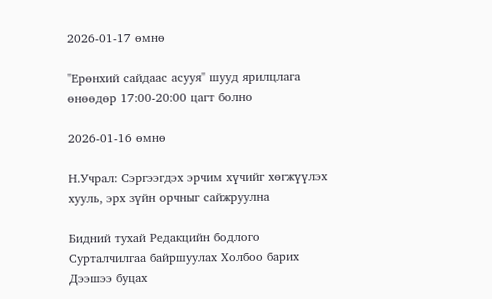2026-01-17 өмнө

"Ерөнхий сайдаас асууя" шууд ярилцлага өнөөдөр 17:00-20:00 цагт болно

2026-01-16 өмнө

Н.Учрал: Сэргээгдэх эрчим хүчийг хөгжүүлэх хууль, эрх зүйн орчныг сайжруулна

Бидний тухай Редакцийн бодлого Сурталчилгаа байршуулах Холбоо барих Дээшээ буцах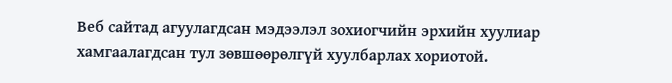Веб сайтад агуулагдсан мэдээлэл зохиогчийн эрхийн хуулиар хамгаалагдсан тул зөвшөөрөлгүй хуулбарлах хориотой.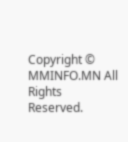Copyright © MMINFO.MN All Rights Reserved.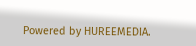Powered by HUREEMEDIA.